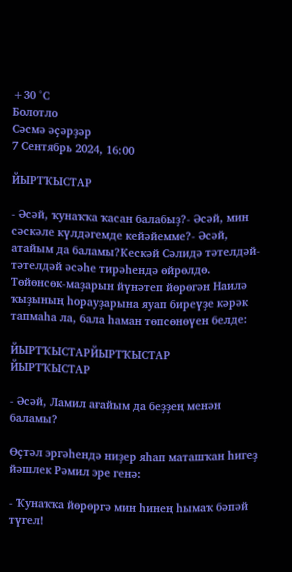+30 °С
Болотло
Сәсмә әҫәрҙәр
7 Сентябрь 2024, 16:00

ЙЫРТҠЫСТАР

- Әсәй, ҡунаҡҡа ҡасан балабыҙ?- Әсәй, мин сәскәле күлдәгемде кейәйемме?- Әсәй, атайым да баламы?Кескәй Сәлидә тәтелдәй-тәтелдәй әсәһе тирәһендә өйрөлдө. Төйөнсөк-маҙарын йүнәтеп йөрөгән Наилә ҡыҙының һорауҙарына яуап биреүҙе кәрәк тапмаһа ла, бала һаман төпсөнөүен белде:

ЙЫРТҠЫСТАРЙЫРТҠЫСТАР
ЙЫРТҠЫСТАР

- Әсәй, Ламил ағайым да беҙҙең менән баламы?

Өҫтәл эргәһендә ниҙер яһап маташҡан һигеҙ йәшлек Рәмил эре генә:

- Ҡунаҡҡа йөрөргә мин һинең һымаҡ бәпәй түгел!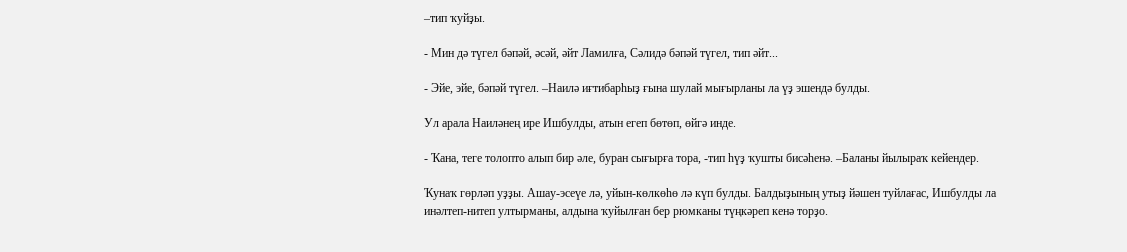–тип ҡуйҙы.

- Мин дә түгел бәпәй, әсәй, әйт Ламилға, Сәлидә бәпәй түгел, тип әйт...

- Эйе, эйе, бәпәй түгел. –Наилә иғтибарһыҙ ғына шулай мығырланы ла үҙ эшендә булды.

Ул арала Наиләнең ире Ишбулды, атын егеп бөтөп, өйгә инде.

- Ҡана, теге толопто алып бир әле, буран сығырға тора, -тип һүҙ ҡушты бисәһенә. –Баланы йылыраҡ кейендер.

Ҡунаҡ гөрләп уҙҙы. Ашау-эсеүе лә, уйын-көлкөһө лә күп булды. Балдыҙының утыҙ йәшен туйлағас, Ишбулды ла инәлтеп-нитеп ултырманы, алдына ҡуйылған бер рюмканы түңкәреп кенә торҙо.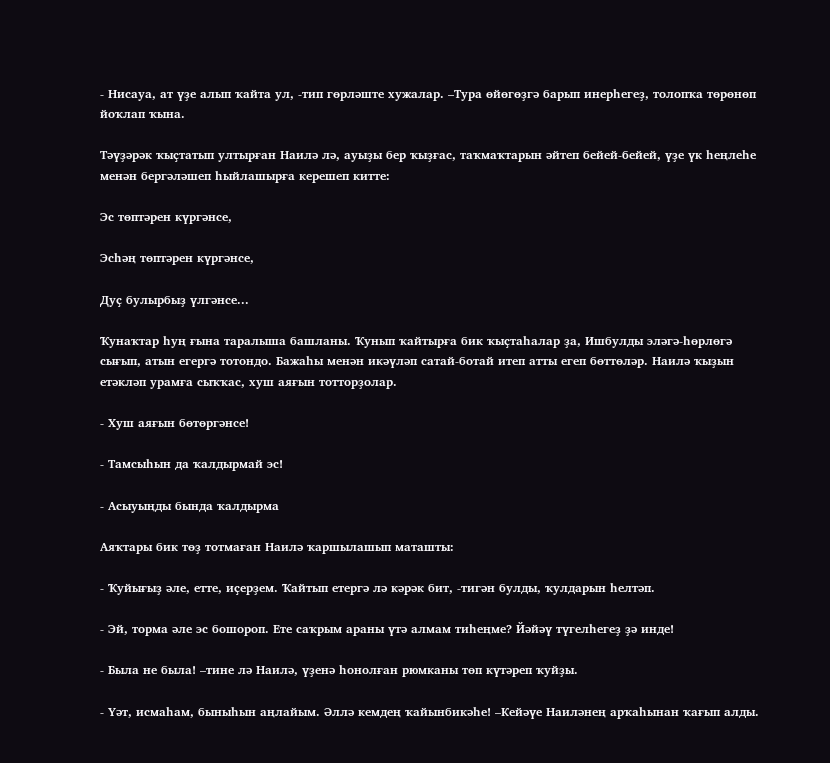- Нисауа, ат үҙе алып ҡайта ул, -тип гөрләште хужалар. –Тура өйөгөҙгә барып инерһегеҙ, толопҡа төрөнөп йоҡлап ҡына.

Тәүҙәрәк ҡыҫтатып ултырған Наилә лә, ауыҙы бер ҡыҙғас, таҡмаҡтарын әйтеп бейей-бейей, үҙе үк һеңлеһе менән бергәләшеп һыйлашырға керешеп китте:

Эс төптәрен күргәнсе,

Эсһәң төптәрен күргәнсе,

Дуҫ булырбыҙ үлгәнсе...

Ҡунаҡтар һуң ғына таралыша башланы. Ҡунып ҡайтырға бик ҡыҫтаһалар ҙа, Ишбулды эләгә-һөрлөгә сығып, атын егергә тотондо. Бажаһы менән икәүләп сатай-ботай итеп атты егеп бөттөләр. Наилә ҡыҙын етәкләп урамға сыҡҡас, хуш аяғын тотторҙолар.

- Хуш аяғын бөтөргәнсе!

- Тамсыһын да ҡалдырмай эс!

- Асыуыңды бында ҡалдырма

Аяҡтары бик төҙ тотмаған Наилә ҡаршылашып маташты:

- Ҡуйығыҙ әле, етте, иҫерҙем. Ҡайтып етергә лә кәрәк бит, -тигән булды, ҡулдарын һелтәп.

- Эй, торма әле эс бошороп. Ете саҡрым араны үтә алмам тиһеңме? Йәйәү түгелһегеҙ ҙә инде!

- Была не была! –тине лә Наилә, үҙенә һонолған рюмканы төп күтәреп ҡуйҙы.

- Үәт, исмаһам, быныһын аңлайым. Әллә кемдең ҡайынбикәһе! –Кейәүе Наиләнең арҡаһынан ҡағып алды.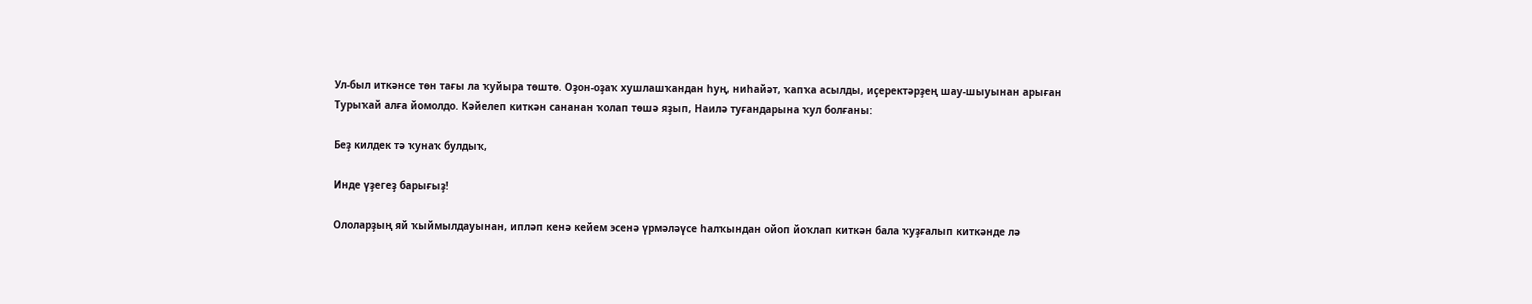Ул-был иткәнсе төн тағы ла ҡуйыра төштө. Оҙон-оҙаҡ хушлашҡандан һуң, ниһайәт, ҡапҡа асылды, иҫеректәрҙең шау-шыуынан арыған Турыҡай алға йомолдо. Кәйелеп киткән сананан ҡолап төшә яҙып, Наилә туғандарына ҡул болғаны:

Беҙ килдек тә ҡунаҡ булдыҡ,

Инде үҙегеҙ барығыҙ!

Ололарҙың яй ҡыймылдауынан, ипләп кенә кейем эсенә үрмәләүсе һалҡындан ойоп йоҡлап киткән бала ҡуҙғалып киткәнде лә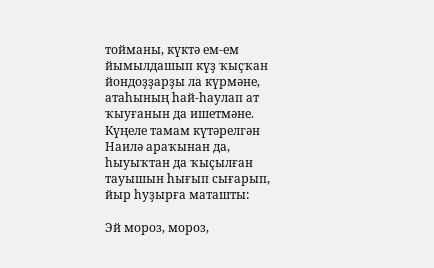тойманы, күктә ем-ем йымылдашып күҙ ҡыҫҡан йондоҙҙарҙы ла күрмәне, атаһының һай-һаулап ат ҡыуғанын да ишетмәне. Күңеле тамам күтәрелгән Наилә араҡынан да, һыуыҡтан да ҡыҫылған тауышын һығып сығарып, йыр һуҙырға маташты:

Эй мороз, мороз,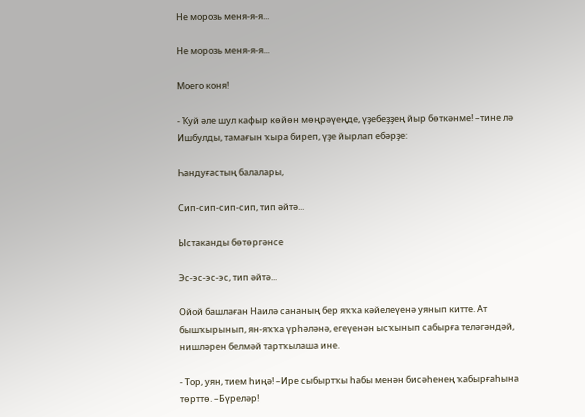Не морозь меня-я-я...

Не морозь меня-я-я...

Моего коня!

- Ҡуй әле шул кафыр көйөн мөңрәүеңде, үҙебеҙҙең йыр бөткәнме! –тине лә Ишбулды, тамағын ҡыра биреп, үҙе йырлап ебәрҙе:

Һандуғастың балалары,

Сип-сип-сип-сип, тип әйтә...

Ыстаканды бөтөргәнсе

Эс-эс-эс-эс, тип әйтә...

Ойой башлаған Наилә сананың бер яҡҡа кәйелеүенә уянып китте. Ат бышҡырынып, ян-яҡҡа үрһәләнә, егеүенән ысҡынып сабырға теләгәндәй, нишләрен белмәй тартҡылаша ине.

- Тор, уян, тием һиңә! –Ире сыбыртҡы һабы менән бисәһенең ҡабырғаһына төрттө. –Бүреләр!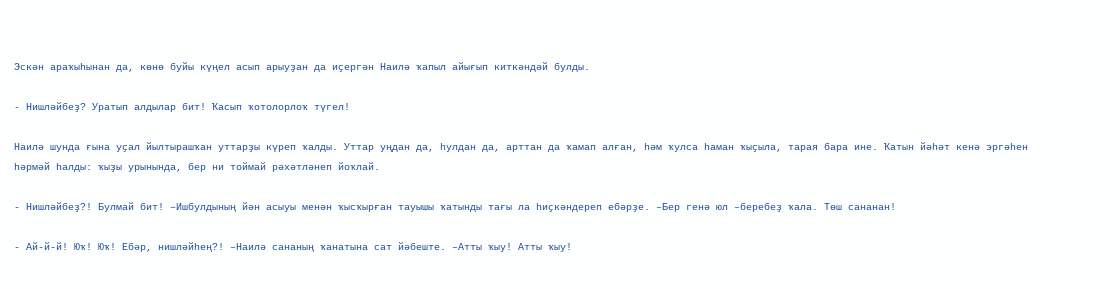Эскән араҡыһынан да, көнө буйы күңел асып арыуҙан да иҫергән Наилә ҡапыл айығып киткәндәй булды.

- Нишләйбеҙ? Уратып алдылар бит! Ҡасып ҡотолорлоҡ түгел!

Наилә шунда ғына уҫал йылтырашҡан уттарҙы күреп ҡалды. Уттар уңдан да, һулдан да, арттан да ҡамап алған, һәм ҡулса һаман ҡыҫыла, тарая бара ине. Ҡатын йәһәт кенә эргәһен һәрмәй һалды: ҡыҙы урынында, бер ни тоймай рәхәтләнеп йоҡлай.

- Нишләйбеҙ?! Булмай бит! –Ишбулдының йән асыуы менән ҡысҡырған тауышы ҡатынды тағы ла һиҫкәндереп ебәрҙе. –Бер генә юл –беребеҙ ҡала. Төш сананан!

- Ай-й-й! Юҡ! Юҡ! Ебәр, нишләйһең?! –Наилә сананың ҡанатына сат йәбеште. –Атты ҡыу! Атты ҡыу!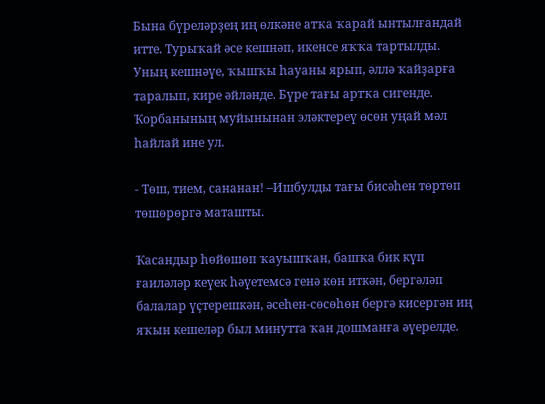Бына бүреләрҙең иң өлкәне атҡа ҡарай ынтылғандай итте. Турыҡай әсе кешнәп, икенсе яҡҡа тартылды. Уның кешнәүе, ҡышҡы һауаны ярып, әллә ҡайҙарға таралып, кире әйләнде. Бүре тағы артҡа сигенде. Ҡорбанының муйынынан эләктереү өсөн уңай мәл һайлай ине ул.

- Төш, тием, сананан! –Ишбулды тағы бисәһен төртөп төшөрөргә маташты.

Ҡасандыр һөйөшөп ҡауышҡан, башҡа бик күп ғаиләләр кеүек һәүетемсә генә көн иткән, бергәләп балалар үҫтерешкән, әсеһен-сөсөһөн бергә кисергән иң яҡын кешеләр был минутта ҡан дошманға әүерелде.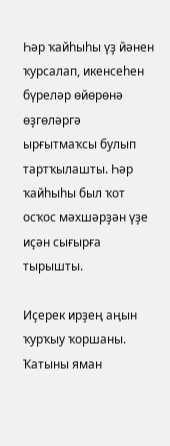Һәр ҡайһыһы үҙ йәнен ҡурсалап, икенсеһен бүреләр өйөрөнә өҙгөләргә ырғытмаҡсы булып тартҡылашты. Һәр ҡайһыһы был ҡот осҡос мәхшәрҙән үҙе иҫән сығырға тырышты.

Иҫерек ирҙең аңын ҡурҡыу ҡоршаны. Ҡатыны яман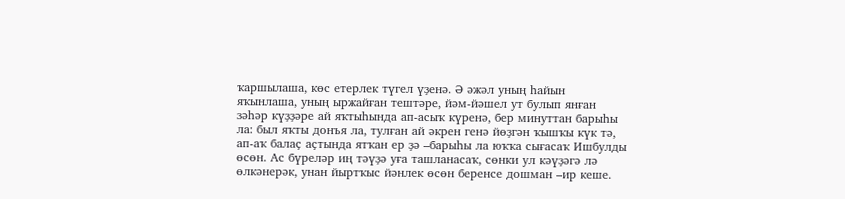ҡаршылаша, көс етерлек түгел үҙенә. Ә әжәл уның һайын яҡынлаша, уның ыржайған тештәре, йәм-йәшел ут булып янған зәһәр күҙҙәре ай яҡтыһында ап-асыҡ күренә, бер минуттан барыһы ла: был яҡты донъя ла, тулған ай әкрен генә йөҙгән ҡышҡы күк тә, ап-аҡ балаҫ аҫтында ятҡан ер ҙә –барыһы ла юҡҡа сығасаҡ Ишбулды өсөн. Ас бүреләр иң тәүҙә уға ташланасаҡ, сөнки ул кәүҙәгә лә өлкәнерәк, унан йыртҡыс йәнлек өсөн беренсе дошман –ир кеше.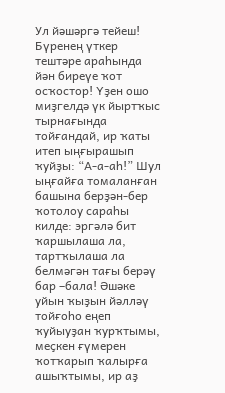Ул йәшәргә тейеш! Бүренең үткер тештәре араһында йән биреүе ҡот осҡостор! Үҙен ошо миҙгелдә үк йыртҡыс тырнағында тойғандай, ир ҡаты итеп ыңғырашып ҡуйҙы: “А-а-аһ!” Шул ыңғайға томаланған башына берҙән-бер ҡотолоу сараһы килде: эргәлә бит ҡаршылаша ла, тартҡылаша ла белмәгән тағы берәү бар –бала! Әшәке уйын ҡыҙын йәлләү тойғоһо еңеп ҡуйыуҙан ҡурҡтымы, меҫкен ғүмерен ҡотҡарып ҡалырға ашыҡтымы, ир аҙ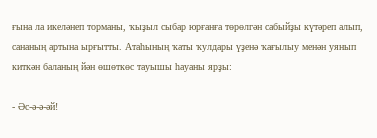ғына ла икеләнеп торманы, ҡыҙыл сыбар юрғанға төрөлгән сабыйҙы күтәреп алып, сананың артына ырғытты. Атаһының ҡаты ҡулдары үҙенә ҡағылыу менән уянып киткән баланың йән өшөткөс тауышы һауаны ярҙы:

- Әс-ә-ә-әй!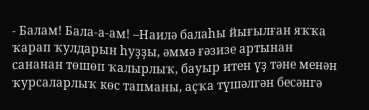- Балам! Бала-а-ам! –Наилә балаһы йығылған яҡҡа ҡарап ҡулдарын һуҙҙы, әммә ғәзизе артынан сананан төшөп ҡалырлыҡ, бауыр итен үҙ тәне менән ҡурсаларлыҡ көс тапманы, аҫҡа түшәлгән бесәнгә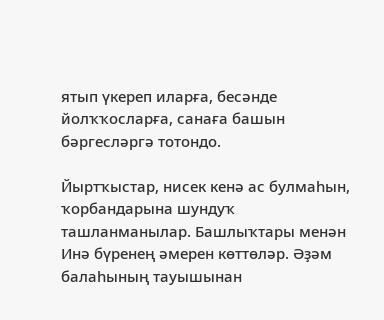ятып үкереп иларға, бесәнде йолҡҡосларға, санаға башын бәргесләргә тотондо.

Йыртҡыстар, нисек кенә ас булмаһын, ҡорбандарына шундуҡ ташланманылар. Башлыҡтары менән Инә бүренең әмерен көттөләр. Әҙәм балаһының тауышынан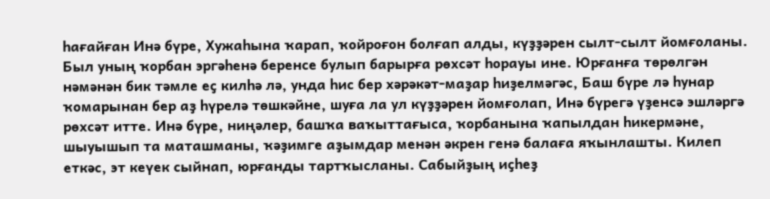һағайған Инә бүре, Хужаһына ҡарап, ҡойроғон болғап алды, күҙҙәрен сылт-сылт йомғоланы. Был уның ҡорбан эргәһенә беренсе булып барырға рөхсәт һорауы ине. Юрғанға төрөлгән нәмәнән бик тәмле еҫ килһә лә, унда һис бер хәрәкәт-маҙар һиҙелмәгәс, Баш бүре лә һунар ҡомарынан бер аҙ һүрелә төшкәйне, шуға ла ул күҙҙәрен йомғолап, Инә бүрегә үҙенсә эшләргә рөхсәт итте. Инә бүре, ниңәлер, башҡа ваҡыттағыса, ҡорбанына ҡапылдан һикермәне, шыуышып та маташманы, ҡәҙимге аҙымдар менән әкрен генә балаға яҡынлашты. Килеп еткәс, эт кеүек сыйнап, юрғанды тартҡысланы. Сабыйҙың иҫһеҙ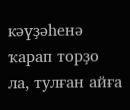кәүҙәһенә ҡарап торҙо ла, тулған айға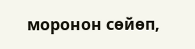моронон сөйөп,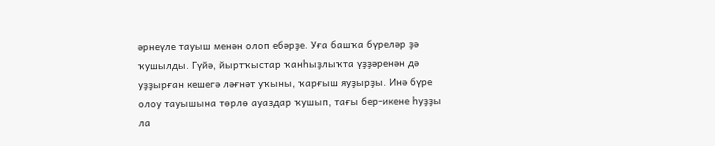әрнеүле тауыш менән олоп ебәрҙе. Уға башҡа бүреләр ҙә ҡушылды. Гүйә, йыртҡыстар ҡанһыҙлыҡта үҙҙәренән дә уҙҙырған кешегә ләғнәт уҡыны, ҡарғыш яуҙырҙы. Инә бүре олоу тауышына төрлө ауаздар ҡушып, тағы бер-икене һуҙҙы ла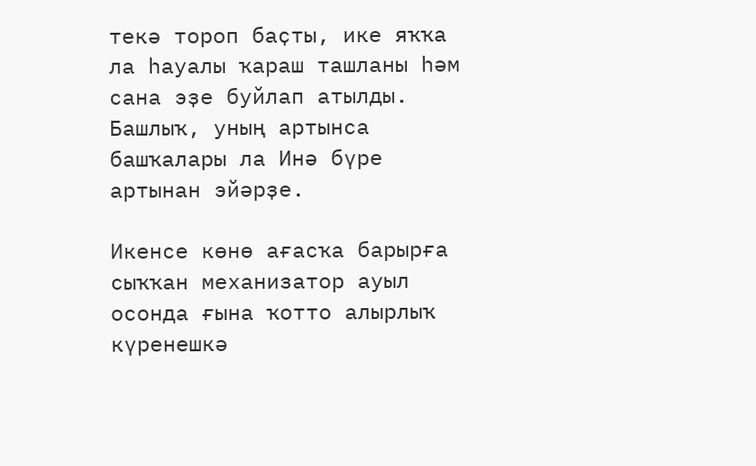текә тороп баҫты, ике яҡҡа ла һауалы ҡараш ташланы һәм сана эҙе буйлап атылды. Башлыҡ, уның артынса башҡалары ла Инә бүре артынан эйәрҙе.

Икенсе көнө ағасҡа барырға сыҡҡан механизатор ауыл осонда ғына ҡотто алырлыҡ күренешкә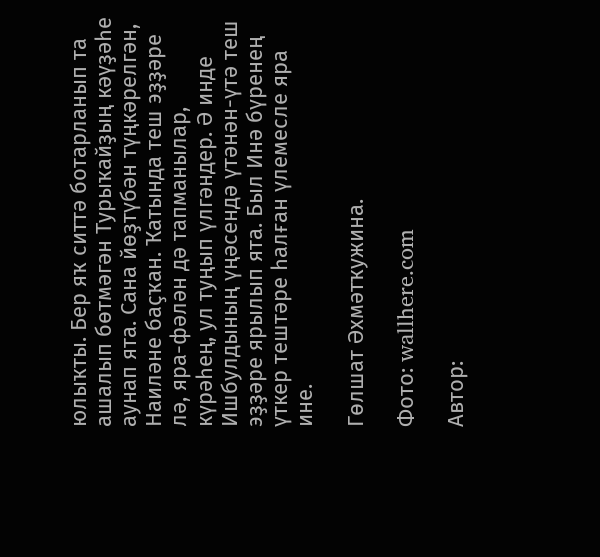юлыҡты. Бер яҡ ситтә ботарланып та ашалып бөтмәгән Турыҡайҙың кәүҙәһе аунап ята. Сана йөҙтүбән түңкәрелгән, Наиләне баҫҡан. Ҡатында теш эҙҙәре лә, яра-фәлән дә тапманылар, күрәһең, ул туңып үлгәндер. Ә инде Ишбулдының үңәсендә үтәнән-үтә теш эҙҙәре ярылып ята. Был Инә бүренең үткер тештәре һалған үлемесле яра ине.

Гөлшат Әхмәтҡужина.

Фото: wallhere.com

Автор: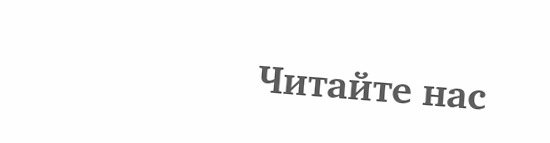Читайте нас